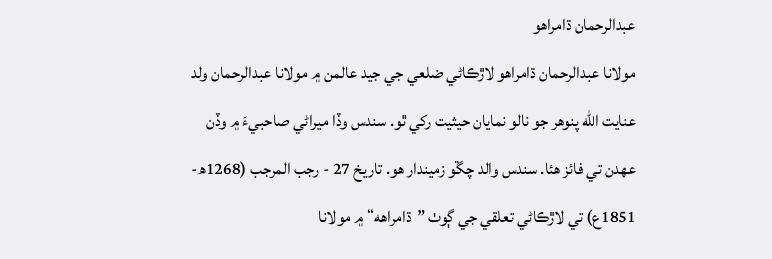عبدالرحمان ڌامراھو
مولانا عبدالرحمان ڌامراهو لاڙڪاڻي ضلعي جي جيد عالمن ۾ مولانا عبدالرحمان ولد عنايت الله پنوهر جو نالو نمايان حيثيت رکي ٿو. سندس وڏا ميراڻي صاحبيءَ ۾ وڏن عهدن تي فائز هئا. سندس والد چڱو زميندار هو. تاريخ 27 - رجب المرجب (1268ھ- 1851ع) تي لاڙڪاڻي تعلقي جي ڳوٺ ”ڌامراهه“ ۾ مولانا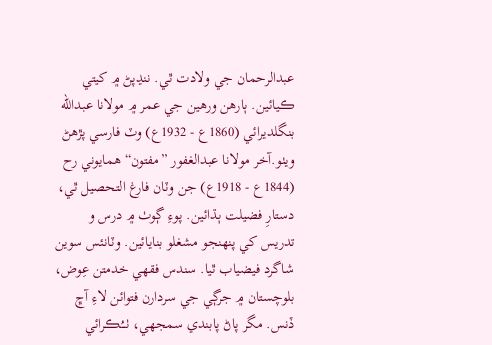عبدالرحمان جي ولادت ٿي. ننڍپڻ ۾ کيتي ڪيائين. ٻارهن ورهين جي عمر ۾ مولانا عبدالله بنگلديرائي (1860ع - 1932ع) وٽ فارسي پڙهڻ ويٺو.آخر مولانا عبدالغفور ”مفتون“ همايوني رح (1844ع - 1918ع) جن وٽان فارغ التحصيل ٿي، دستارِ فضيلت ٻڌائين. پوءِ ڳوٺ ۾ درس و تدريس کي پنهنجو مشغلو بنايائين. وٽانئس سوين شاگرد فيضياب ٿيا. سندس فقهي خدمتن عِوض، بلوچستان ۾ جرڳي جي سردارن فتوائن لاءِ آڇ ڏنس. مگر پاڻ پابندي سمجهي، ٺــُـڪرائي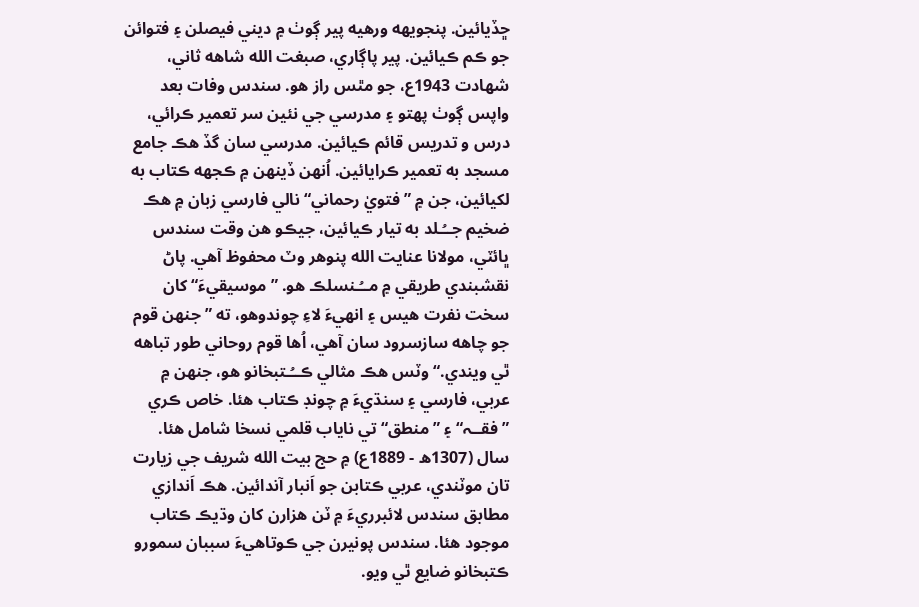ڇڏيائين. پنجويهه ورهيه پير ڳوٺ ۾ ديني فيصلن ۽ فتوائن جو ڪم ڪيائين. پير پاڳاري، صبغت الله شاهه ثاني، شهادت 1943ع، جو مٿس راز هو. سندس وفات بعد واپس ڳوٺ پهتو ۽ مدرسي جي نئين سر تعمير ڪرائي، درس و تدريس قائم ڪيائين. مدرسي سان گڏ هڪ جامع مسجد به تعمير ڪرايائين. اُنهن ڏينهن ۾ ڪجهه ڪتاب به لکيائين، جن ۾ ”فتويٰ رحماني“ نالي فارسي زبان ۾ هڪ ضخيم جــُـلد به تيار ڪيائين، جيڪو هن وقت سندس ڀائٽي، مولانا عنايت الله پنوهر وٽ محفوظ آهي. پاڻ نقشبندي طريقي ۾ مــُـنسلڪ هو. ”موسيقيءَ“ کان سخت نفرت هيس ۽ انهيءَ لاءِ چوندوهو، ته ”جنهن قوم جو چاهه سازسرود سان آهي، اُها قوم روحاني طور تباهه ٿي ويندي.“ وٽس هڪ مثالي ڪــُـتبخانو هو، جنهن ۾ عربي، فارسي ۽ سنڌيءَ ۾ چونڊ ڪتاب هئا. خاص ڪري ”فقــہ“ ۽ ”منطق“ تي ناياب قلمي نسخا شامل هئا. سال (1307ھ - 1889ع) ۾ حج بيت الله شريف جي زيارت تان موٽندي، عربي ڪتابن جو اَنبار آندائين. هڪ اَندازي مطابق سندس لائبرريءَ ۾ ٽن هزارن کان وڌيڪ ڪتاب موجود هئا. سندس پونيرن جي ڪوتاهيءَ سببان سمورو ڪتبخانو ضايع ٿي ويو.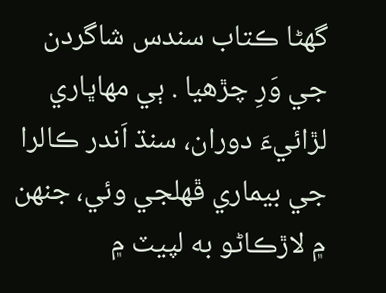گهڻا ڪتاب سندس شاگردن جي وَرِ چڙهيا . ٻي مهاڀاري لڙائيءَ دوران، سنڌ اَندر ڪالرا جي بيماري ڦهلجي وئي، جنهن ۾ لاڙڪاڻو به لپيٽ ۾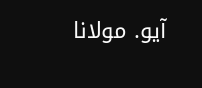آيو. مولانا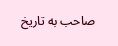صاحب به تاريخ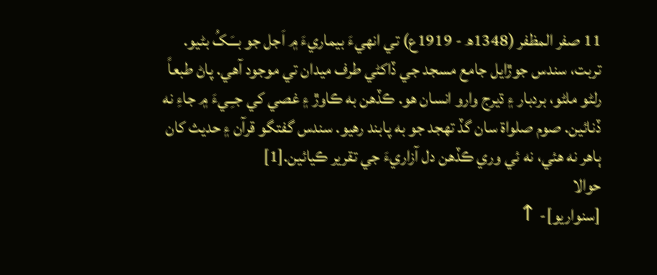11 صفر المظفر (1348ھ - 1919ع) تي انهيءَ بيماريءَ ۾ اَجل جو بــَـکُ بڻيو. تربت، سندس جوڙايل جامع مسجد جي ڏاکڻي طرف ميدان تي موجود آهي. پاڻ طبعاً رلڻو ملڻو، بردبار ۽ ڌيرج وارو انسان هو. ڪڏهن به ڪاوڙ ۽ غصي کي جـِـيءَ ۾ جاءِ نه ڏنائين. صوم صلواة سان گڏ تهجد جو به پابند رهيو. سندس گفتگو قرآن ۽ حديث کان ٻاهر نه هئي، نه ئي وري ڪڏهن دل آزاريءَ جي تقرير ڪيائين.[1]
حوالا
[سنواريو]- ↑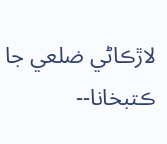لاڙڪاڻي ضلعي جا ڪتبخانا--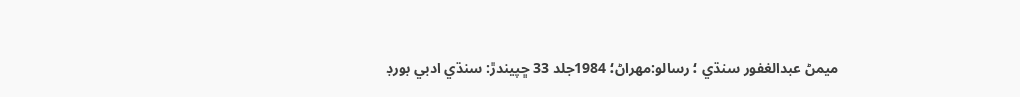ميمڻ عبدالغفور سنڌي ؛ رسالو:مهراڻ؛ 1984جلد 33 ڇپيندڙ: سنڌي ادبي بورڊ